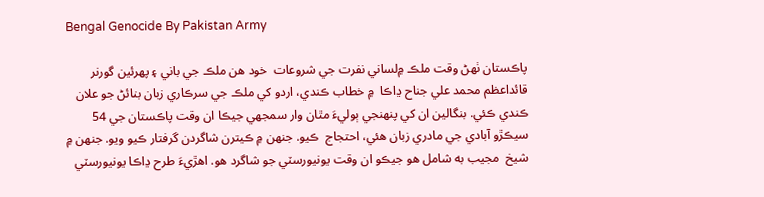Bengal Genocide By Pakistan Army

پاڪستان ٺهڻ وقت ملڪ ۾لساني نفرت جي شروعات  خود هن ملڪ جي باني ۽ پهرئين گورنر قائداعظم محمد علي جناح ڍاڪا  ۾ خطاب ڪندي، اردو کي ملڪ جي سرڪاري زبان بنائڻ جو علان ڪندي ڪئي. بنگالين ان کي پنهنجي ٻوليءَ مٿان وار سمجهي جيڪا ان وقت پاڪستان جي 54 سيڪڙو آبادي جي مادري زبان هئي، احتجاج  ڪيو. جنهن ۾ ڪيترن شاگردن گرفتار ڪيو ويو. جنهن ۾ شيخ  مجيب به شامل هو جيڪو ان وقت يونيورسٽي جو شاگرد هو. اهڙيءَ طرح ڍاڪا يونيورسٽي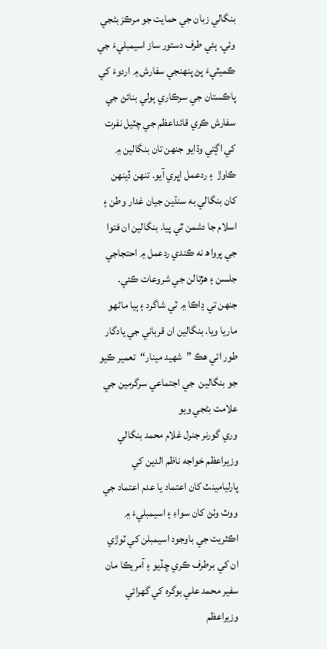بنگالي زبان جي حمايت جو مرڪز بڻجي وئي. ٻئي طرف دستور ساز اسيمبليءَ جي ڪميٽيءَ پڻ پنهنجي سفارش ۾ اردوءَ کي پاڪستان جي سرڪاري ٻولي بنائڻ جي سفارش ڪري قائداعظم جي چٽيل نفرت کي اڳتي وڌايو جنهن تان بنگالين ۾ ڪاوڙ  ۽ ردعمل اڀري آيو. تنهن ڏينهن کان بنگالي به سنڌين جيان غدار وطن ۽ اسلام جا دشمن ٿي پيا. بنگالين ان فتوا جي پرواھ نه ڪندي ردعمل ۾ احتجاجي جلسن ۽ هڙتالن جي شروعات ڪئي. جنهن تي ڍاڪا ۾ ٽي شاگرد ۽ ٻيا ماڻهو ماريا ويا. بنگالين ان قرباني جي يادگار طور اتي هڪ ”شهيد مينار“  تعمير ڪيو  جو بنگالين  جي اجتماعي سرگرمين جي علامت بڻجي ويو
وري گورنر جنرل غلام محمد بنگالي وزيراعظم خواجه ناظم الدين کي پارليامينٽ کان اعتماد يا عدم اعتماد جي ووٽ وٺڻ کان سواءِ ۽ اسيمبليءَ ۾ اڪثريت جي باوجود اسيمبلن کي ٽوڙي ان کي برطرف ڪري ڇڏيو ۽ آمريڪا مان سفير محمد علي بوگره کي گهرائي وزيراعظم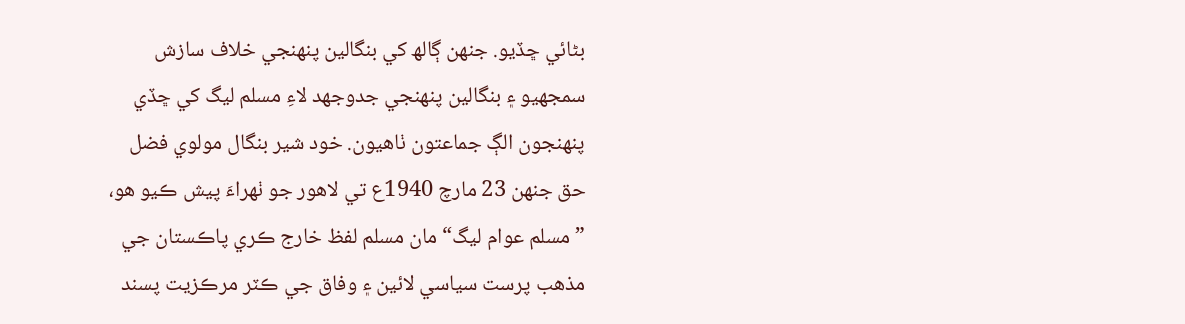بڻائي ڇڏيو. جنهن ڳالھ کي بنگالين پنهنجي خلاف سازش سمجهيو ۽ بنگالين پنهنجي جدوجهد لاءِ مسلم ليگ کي ڇڏي  پنهنجون الڳ جماعتون ٺاهيون. خود شير بنگال مولوي فضل حق جنهن 23 مارچ 1940ع تي لاهور جو ٺهراءَ پيش ڪيو هو، ”مسلم عوام ليگ“ مان مسلم لفظ خارج ڪري پاڪستان جي مذهب پرست سياسي لائين ۽ وفاق جي ڪٽر مرڪزيت پسند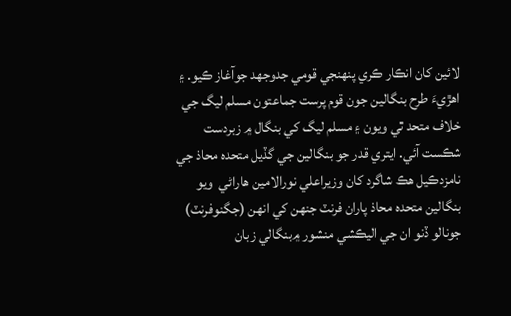لائين کان انڪار ڪري پنهنجي قومي جدوجهد جوآغاز ڪيو. ۽ اهڙيءَ طرح بنگالين جون قوم پرست جماعتون مسلم ليگ جي خلاف متحد ٿي ويون ۽ مسلم ليگ کي بنگال ۾ زبردست شڪست آئي. ايتري قدر جو بنگالين جي گڏيل متحده محاذ جي نامزدڪيل هڪ شاگرد کان وزيراعلي نورالامين هاراڻي  ويو بنگالين متحده محاذ پاران فرنٽ جنهن کي انهن (جگنوفرنٽ) جونالو ڏنو ان جي اليڪشي منشور ۾بنگالي زبان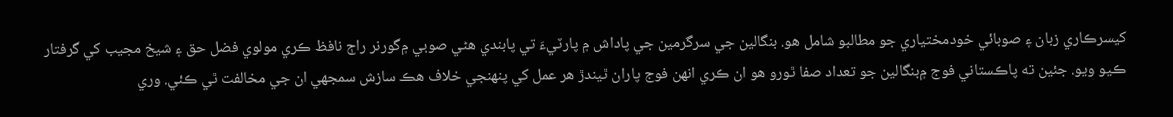کيسرڪاري زبان ۽ صوبائي خودمختياري جو مطالبو شامل هو. بنگالين جي سرگرمين جي پاداش ۾ پارٽيءَ تي پابندي هڻي صوبي ۾گورنر راڄ نافظ ڪري مولوي فضل حق ۽ شيخ مجيب کي گرفتار ڪيو ويو. جئين ته پاڪستاني فوج ۾بنگالين جو تعداد صفا ٿورو هو ان ڪري انهن فوج پاران ٿيندڙ هر عمل کي پنهنجي خلاف هڪ سازش سمجهي ان جي مخالفت ٿي ڪئي. وري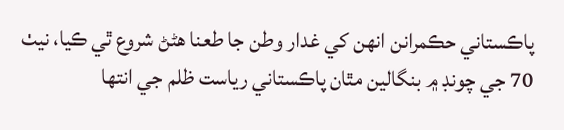پاڪستاني حڪمرانن انهن کي غدار وطن جا طعنا هڻڻ شروع ٿي ڪيا، نيٺ 70 جي چونڊ ۾ بنگالين مٿان پاڪستاني رياست ظلم جي انتها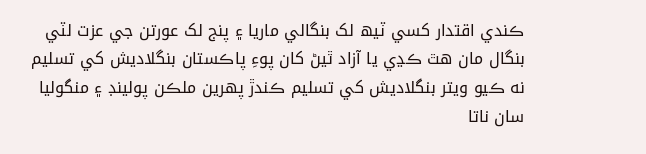ڪندي اقتدار کسي ٽيھ لک بنگالي ماريا ۽ پنج لک عورتن جي عزت لٽي بنگال مان هٿ ڪڍي يا آزاد ٿيڻ کان پوءِ پاڪستان بنگلاديش کي تسليم نه ڪيو ويتر بنگلاديش کي تسليم ڪندڙ پهرين ملڪن پولينڊ ۽ منگوليا سان ناتا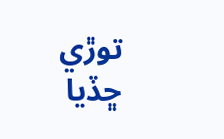توڙي ڇڏيا